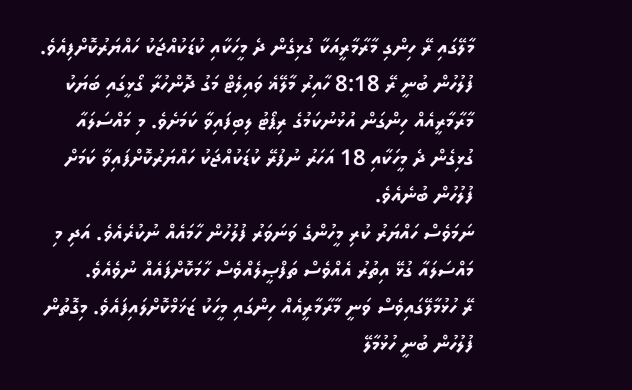މާލޭގައި ރޭ ހިންގި މާރާމާރީއަކާ ގުޅިގެން ދެ މީހަކާއި ކުޑަކުއްޖަކު ހައްޔަރުކޮށްފިއެވެ.
ފުލުހުން ބުނީ ރޭ 8:18 ހާއިރު މާލޭޣެ ވައިލެޓް މަގު ދޮންހުރާ ގޯޅީގައި ބަޔަކު މާރާމާރީއެއް ހިންގަން އުޅުނުކަމުގެ ރިޕޯޓު ލިބިފައިވާ ކަމަށެވެ. މި މައްސަލައާ ގުޅިގެން ދެ މީހަކާއި 18 އަހަރު ނުފުރޭ ކުޑަކުއްޖަކު ހައްޔަރުކޮށްފައިވާ ކަމަށް ފުލުހުން ބުނެއެވެ.
ނަމަވެސް ހައްޔަރު ކުރި މީހުންގެ ވަނަވަރު ފުލުހުން ހާމައެއް ނުކުރެއެވެ. އަދި މި މައްސަލައާ ގުޅޭ އިތުރު އެއްވެސް ތަފްޞީލެއްވެސް ހާމަކޮށްފައެއް ނުވެއެވެ.
ރޭ ހުޅުމާލޭގައިވެސް ވަނީ މާރާމާރީއެއް ހިންގައި މީހަކު ޒަޚަމްކޮށްލައިފައެވެ. މިގޮތުން ފުލުހުން ބުނީ ހުޅުމާލޭ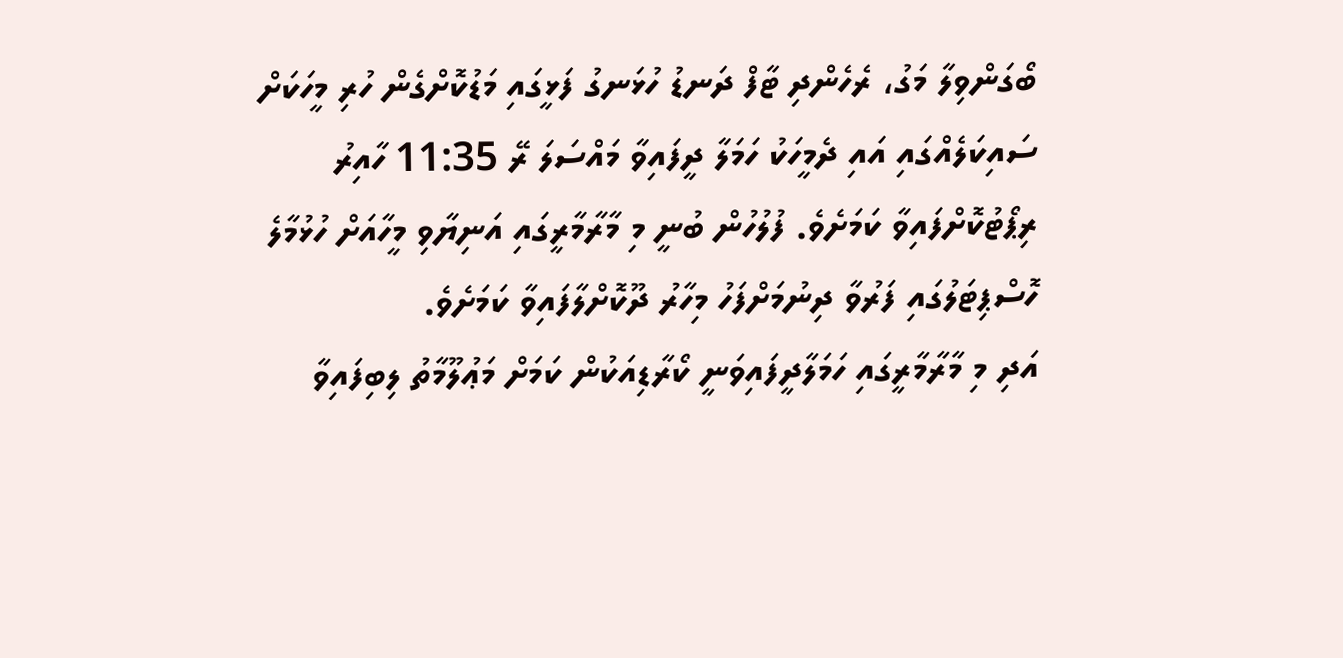ބޯގަންވިލާ މަގު، ރެހެންދި ޓާފް ދަނޑު ހުޅަނގު ފަޅީގައި މަޑުކޮށްގެން ހުރި މީހަކަށް ސައިކަލެއްގައި އައި ދެމީހަކު ހަމަލާ ދީފައިވާ މައްސަލަ ރޭ 11:35 ހާއިރު ރިޕޯޓުކޮށްފައިވާ ކަމަށެވެ. ފުލުހުން ބުނީ މި މާރާމާރީގައި އަނިޔާވި މީހާއަށް ހުޅުމާލެ ހޮސްޕިޓަލުގައި ފަރުވާ ދިނުމަށްފަހު މިހާރު ދޫކޮށްލާފައިވާ ކަމަށެވެ.
އަދި މި މާރާމާރީގައި ހަމަލާދީފައިވަނީ ކޯރާޑިއަކުން ކަމަށް މަޢުލޫމާތު ލިބިފައިވާ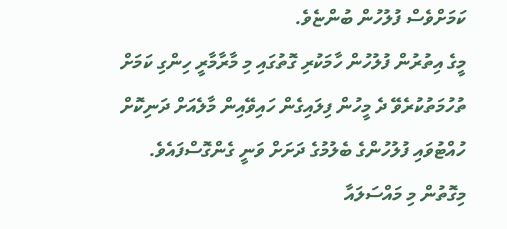ކަމަށްވެސް ފުލުހުން ބުންޏެވެ.
މީގެ އިތުރުން ފުލުހުން ހާމަކުރި ގޮތުގައި މި މާރާމާރީ ހިންގި ކަމަށް ތުހުމަތުކުރެވޭ ދެ މީހުން ފިލައިގެން ހައިވޭއިން މާލެއަށް ދަނިކޮށް ހުއްޓުވައި ފުލުހުންގެ ބެލުމުގެ ދަށަށް ވަނީ ގެންގޮސްފައެވެ. މިގޮތުން މި މައްސަލައާ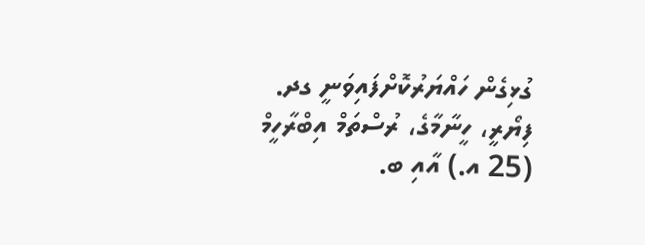ގުޅިގެން ހައްޔަރުކޮށްފައިވަނީ ގދ. ފިޔޯރީ، ހީނާމާގެ، ރުސްތަމް އިބްރާހީމް (25 އ.) އާއި ބ.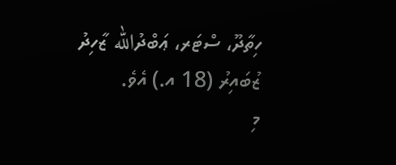ހިތާދޫ، ސްޓަރ، ޢަބްދުالله ޒާހިދު ޒުބައިރު (18 އ.) އެވެ.
މި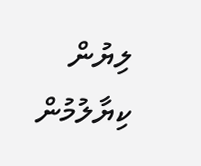ލިޔުން ކިޔާލުމުން